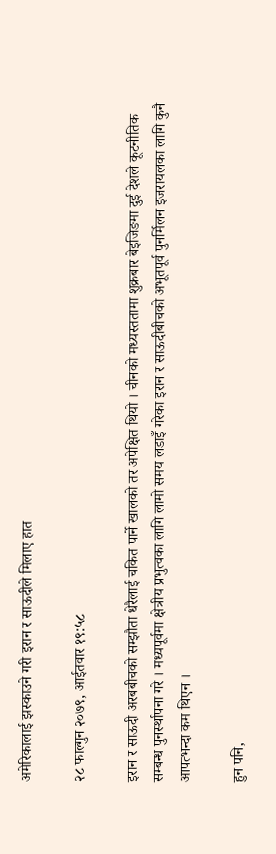अमेरिकालाई झस्काउने गरी इरान र साऊदीले मिलाए हात

२८ फाल्गुन २०७९, आईतवार १९:५८

इरान र साऊदी अरबबीचको सम्झौता धेरैलाई चकित पार्ने खालको तर अपेक्षित थियो । चीनको मध्यस्ततामा शुक्रबार बेइजिङमा दुई देशले कूटनीतिक सम्बन्ध पुनर्स्थापना गरे । मध्यपूर्वमा क्षेत्रीय प्रभुत्वका लागि लामो समय लडाइँ गरेका इरान र साऊदीबीचको अभूतपूर्व पुनर्मिलन इजरायलका लागि कुनै आपत्भन्दा कम थिएन ।

हुन पनि,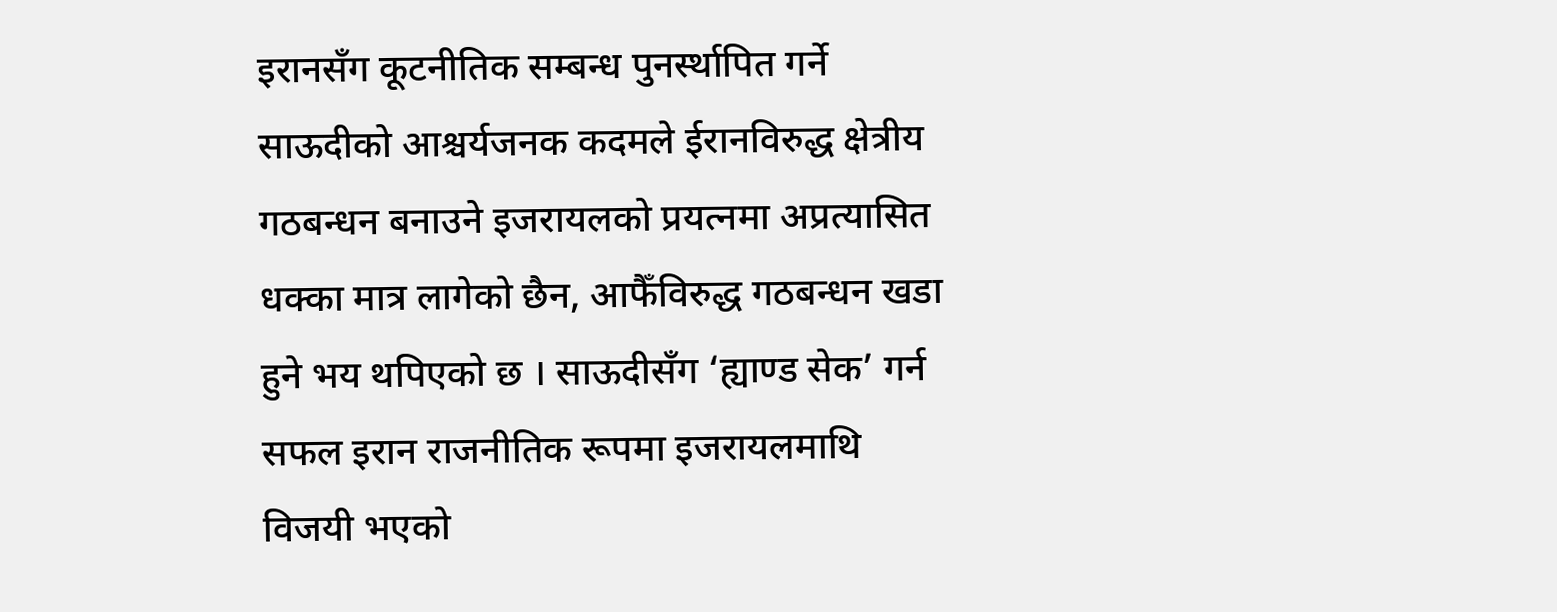इरानसँग कूटनीतिक सम्बन्ध पुनर्स्थापित गर्ने साऊदीको आश्चर्यजनक कदमले ईरानविरुद्ध क्षेत्रीय गठबन्धन बनाउने इजरायलको प्रयत्नमा अप्रत्यासित धक्का मात्र लागेको छैन, आफैँविरुद्ध गठबन्धन खडा हुने भय थपिएको छ । साऊदीसँग ‘ह्याण्ड सेक’ गर्न सफल इरान राजनीतिक रूपमा इजरायलमाथि विजयी भएको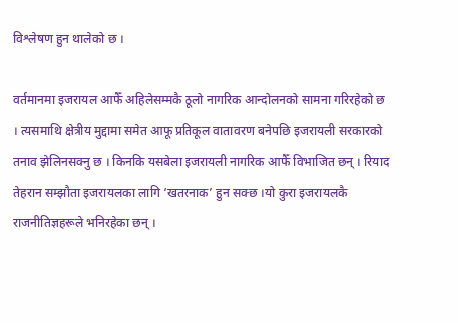विश्लेषण हुन थालेको छ ।

वर्तमानमा इजरायल आफैँ अहिलेसम्मकै ठूलो नागरिक आन्दोलनको सामना गरिरहेको छ । त्यसमाथि क्षेत्रीय मुद्दामा समेत आफू प्रतिकूल वातावरण बनेपछि इजरायली सरकारको तनाव झेलिनसक्नु छ । किनकि यसबेला इजरायली नागरिक आफैँ विभाजित छन् । रियाद तेहरान सम्झौता इजरायलका लागि ‘खतरनाक’ हुन सक्छ ।यो कुरा इजरायलकै राजनीतिज्ञहरूले भनिरहेका छन् ।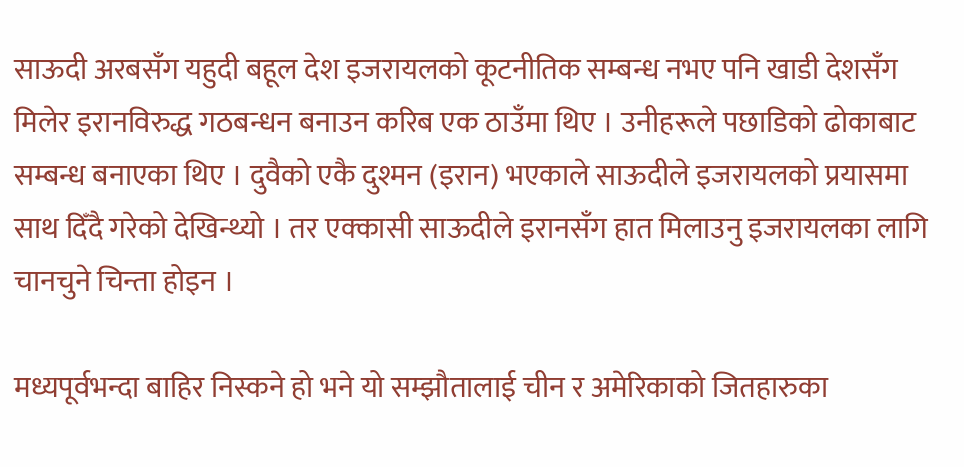साऊदी अरबसँग यहुदी बहूल देश इजरायलको कूटनीतिक सम्बन्ध नभए पनि खाडी देशसँग मिलेर इरानविरुद्ध गठबन्धन बनाउन करिब एक ठाउँमा थिए । उनीहरूले पछाडिको ढोकाबाट सम्बन्ध बनाएका थिए । दुवैको एकै दुश्मन (इरान) भएकाले साऊदीले इजरायलको प्रयासमा साथ दिँदै गरेको देखिन्थ्यो । तर एक्कासी साऊदीले इरानसँग हात मिलाउनु इजरायलका लागि चानचुने चिन्ता होइन ।

मध्यपूर्वभन्दा बाहिर निस्कने हो भने यो सम्झौतालाई चीन र अमेरिकाको जितहारुका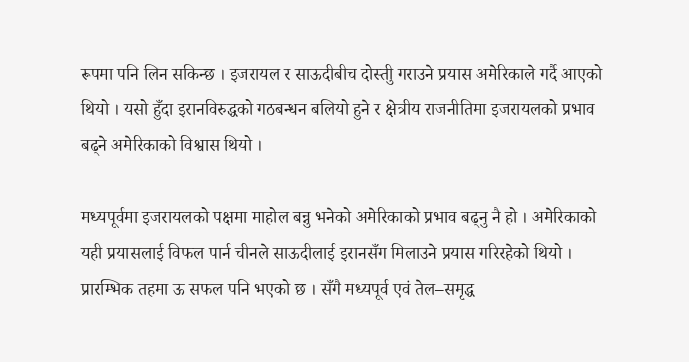रूपमा पनि लिन सकिन्छ । इजरायल र साऊदीबीच दोस्तीु गराउने प्रयास अमेरिकाले गर्दै आएको थियो । यसो हुँदा इरानविरुद्धको गठबन्धन बलियो हुने र क्षेत्रीय राजनीतिमा इजरायलको प्रभाव बढ्ने अमेरिकाको विश्वास थियो ।

मध्यपूर्वमा इजरायलको पक्षमा माहोल बन्नु भनेको अमेरिकाको प्रभाव बढ्नु नै हो । अमेरिकाको यही प्रयासलाई विफल पार्न चीनले साऊदीलाई इरानसँग मिलाउने प्रयास गरिरहेको थियो । प्रारम्भिक तहमा ऊ सफल पनि भएको छ । सँगै मध्यपूर्व एवं तेल–समृद्ध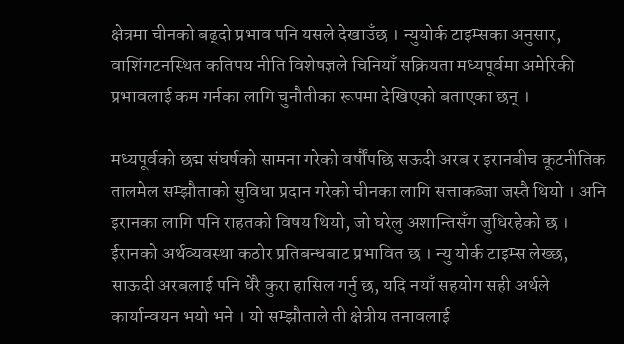क्षेत्रमा चीनको बढ्दो प्रभाव पनि यसले देखाउँछ । न्युयोर्क टाइम्सका अनुसार, वाशिंगटनस्थित कतिपय नीति विशेषज्ञले चिनियाँ सक्रियता मध्यपूर्वमा अमेरिकी प्रभावलाई कम गर्नका लागि चुनौतीका रूपमा देखिएको बताएका छन् ।

मध्यपूर्वको छद्म संघर्षको सामना गरेको वर्षौंपछि सऊदी अरब र इरानबीच कूटनीतिक तालमेल सम्झौताको सुविधा प्रदान गरेको चीनका लागि सत्ताकब्जा जस्तै थियो । अनि इरानका लागि पनि राहतको विषय थियो, जो घरेलु अशान्तिसँग जुधिरहेको छ । ईरानको अर्थव्यवस्था कठोर प्रतिबन्धबाट प्रभावित छ । न्यु योर्क टाइम्स लेख्छ, साऊदी अरबलाई पनि धेरै कुरा हासिल गर्नु छ, यदि नयाँ सहयोग सही अर्थले कार्यान्वयन भयो भने । यो सम्झौताले ती क्षेत्रीय तनावलाई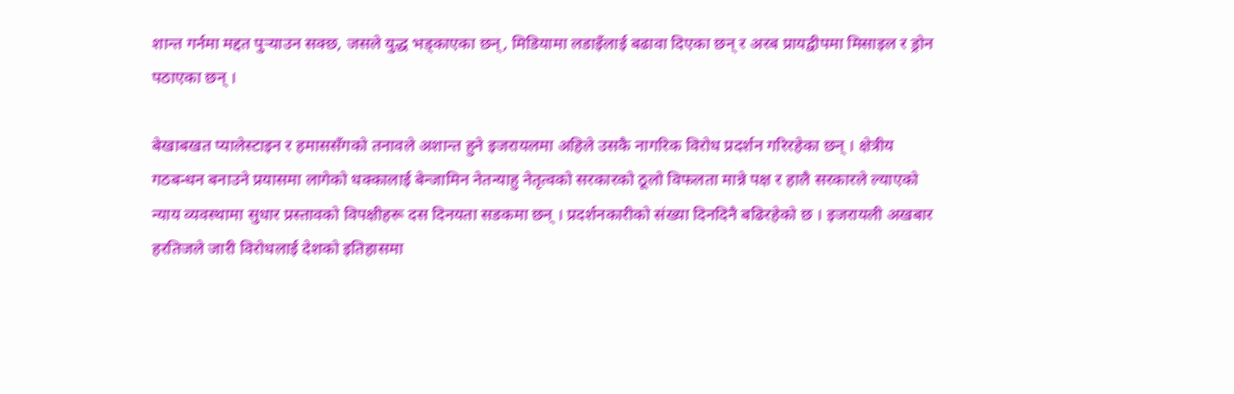शान्त गर्नमा मद्दत पुर्‍याउन सक्छ, जसले युद्ध भड्काएका छन्, मिडियामा लडाइँलाई बढावा दिएका छन् र अरब प्रायद्वीपमा मिसाइल र ड्रोन पठाएका छन् ।

बेखाबखत प्यालेस्टाइन र हमाससँगको तनावले अशान्त हुने इजरायलमा अहिले उसकै नागरिक विरोध प्रदर्शन गरिरहेका छन् । क्षेत्रीय गठबन्धन बनाउने प्रयासमा लागेको धक्कालाई बेन्जामिन नेतन्याहु नेतृत्वको सरकारको ठूलो विफलता मान्ने पक्ष र हालै सरकारले ल्याएको न्याय व्यवस्थामा सुधार प्रस्तावको विपक्षीहरू दस दिनयता सडकमा छन् । प्रदर्शनकारीको संख्या दिनदिनै बढिरहेको छ । इजरायली अखबार हरतिजले जारी विरोधलाई देशको इतिहासमा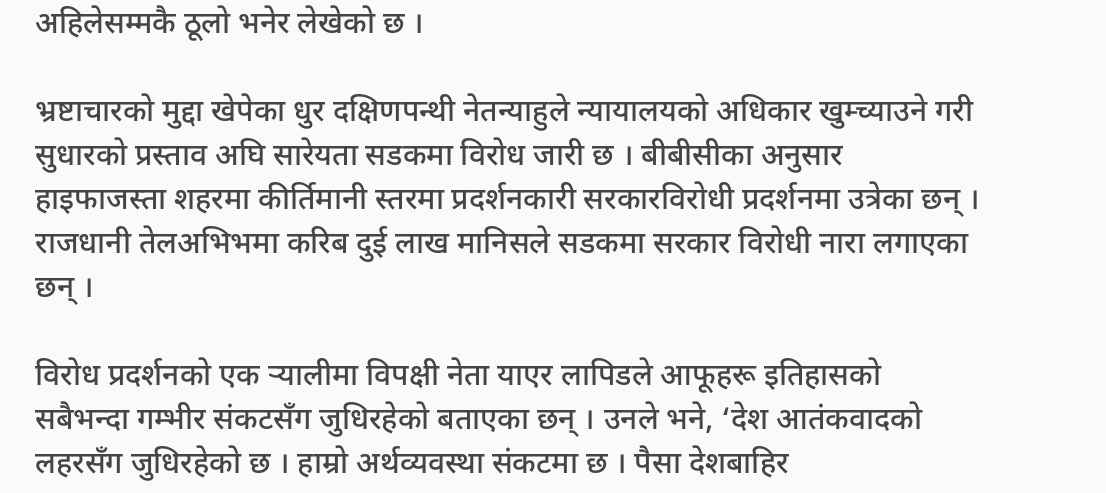अहिलेसम्मकै ठूलो भनेर लेखेको छ ।

भ्रष्टाचारको मुद्दा खेपेका धुर दक्षिणपन्थी नेतन्याहुले न्यायालयको अधिकार खुम्च्याउने गरी सुधारको प्रस्ताव अघि सारेयता सडकमा विरोध जारी छ । बीबीसीका अनुसार हाइफाजस्ता शहरमा कीर्तिमानी स्तरमा प्रदर्शनकारी सरकारविरोधी प्रदर्शनमा उत्रेका छन् । राजधानी तेलअभिभमा करिब दुई लाख मानिसले सडकमा सरकार विरोधी नारा लगाएका छन् ।

विरोध प्रदर्शनको एक र्‍यालीमा विपक्षी नेता याएर लापिडले आफूहरू इतिहासको सबैभन्दा गम्भीर संकटसँग जुधिरहेको बताएका छन् । उनले भने, ‘देश आतंकवादको लहरसँग जुधिरहेको छ । हाम्रो अर्थव्यवस्था संकटमा छ । पैसा देशबाहिर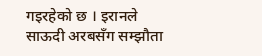गइरहेको छ । इरानले साऊदी अरबसँग सम्झौता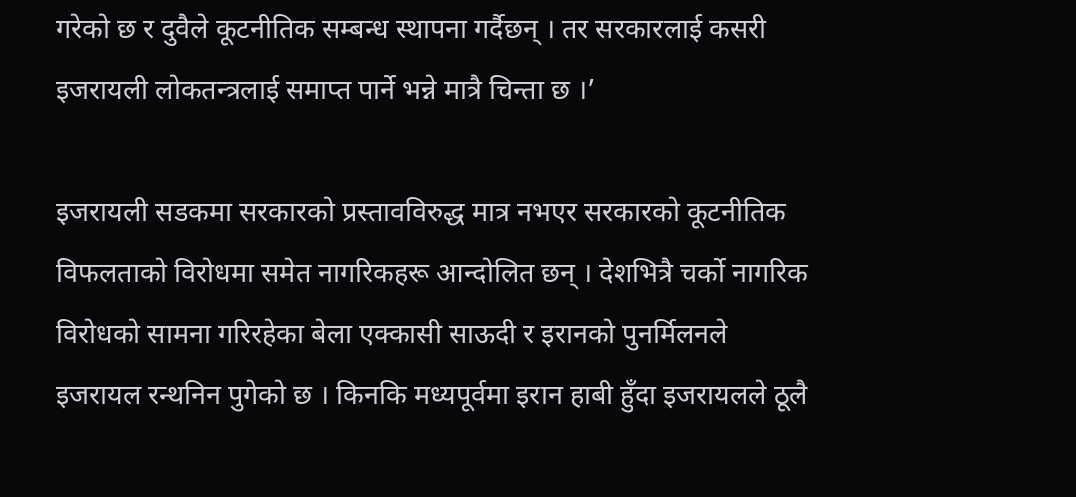गरेको छ र दुवैले कूटनीतिक सम्बन्ध स्थापना गर्दैछन् । तर सरकारलाई कसरी इजरायली लोकतन्त्रलाई समाप्त पार्ने भन्ने मात्रै चिन्ता छ ।’

इजरायली सडकमा सरकारको प्रस्तावविरुद्ध मात्र नभएर सरकारको कूटनीतिक विफलताको विरोधमा समेत नागरिकहरू आन्दोलित छन् । देशभित्रै चर्को नागरिक विरोधको सामना गरिरहेका बेला एक्कासी साऊदी र इरानको पुनर्मिलनले इजरायल रन्थनिन पुगेको छ । किनकि मध्यपूर्वमा इरान हाबी हुँदा इजरायलले ठूलै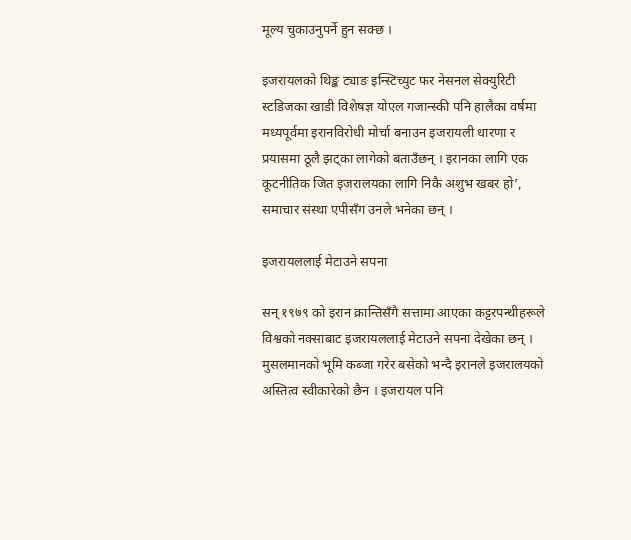मूल्य चुकाउनुपर्ने हुन सक्छ ।

इजरायलको थिङ्क ट्याङ इन्स्टिच्युट फर नेसनल सेक्युरिटी स्टडिजका खाडी विशेषज्ञ योएल गजान्स्की पनि हालैका वर्षमा मध्यपूर्वमा इरानविरोधी मोर्चा बनाउन इजरायली धारणा र प्रयासमा ठूलै झट्का लागेको बताउँछन् । इरानका लागि एक कूटनीतिक जित इजरालयका लागि निकै अशुभ खबर हो’, समाचार संस्था एपीसँग उनले भनेका छन् ।

इजरायललाई मेटाउने सपना

सन् १९७९ को इरान क्रान्तिसँगै सत्तामा आएका कट्टरपन्थीहरूले विश्वको नक्साबाट इजरायललाई मेटाउने सपना देखेका छन् । मुसलमानको भूमि कब्जा गरेर बसेको भन्दै इरानले इजरालयको अस्तित्व स्वीकारेको छैन । इजरायल पनि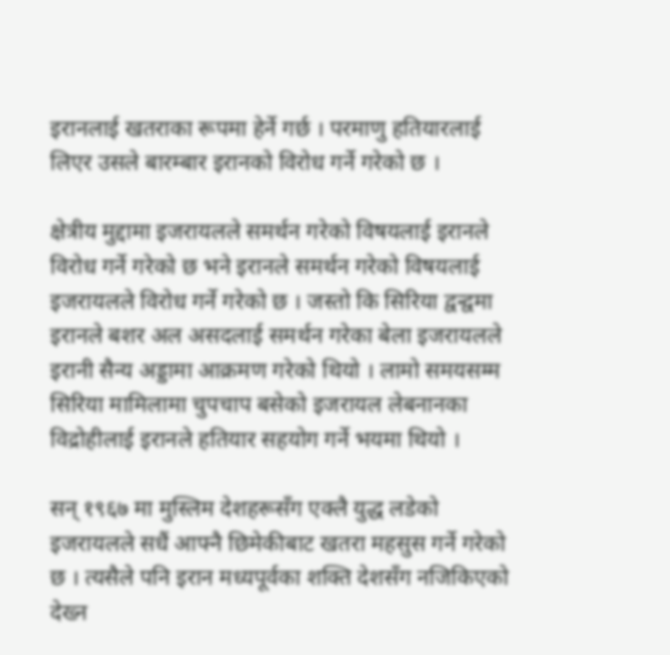इरानलाई खतराका रूपमा हेर्ने गर्छ । परमाणु हतियारलाई लिएर उसले बारम्बार इरानको विरोध गर्ने गरेको छ ।

क्षेत्रीय मुद्दामा इजरायलले समर्थन गरेको विषयलाई इरानले विरोध गर्ने गरेको छ भने इरानले समर्थन गरेको विषयलाई इजरायलले विरोध गर्ने गरेको छ । जस्तो कि सिरिया द्वन्द्वमा इरानले बशर अल असदलाई समर्थन गरेका बेला इजरायलले इरानी सैन्य अड्डामा आक्रमण गरेको थियो । लामो समयसम्म सिरिया मामिलामा चुपचाप बसेको इजरायल लेबनानका विद्रोहीलाई इरानले हतियार सहयोग गर्ने भयमा थियो ।

सन् १९६७ मा मुस्लिम देशहरूसँग एक्लै युद्ध लडेको इजरायलले सधैं आफ्नै छिमेकीबाट खतरा महसुस गर्ने गरेको छ । त्यसैले पनि इरान मध्यपूर्वका शक्ति देशसँग नजिकिएको देख्न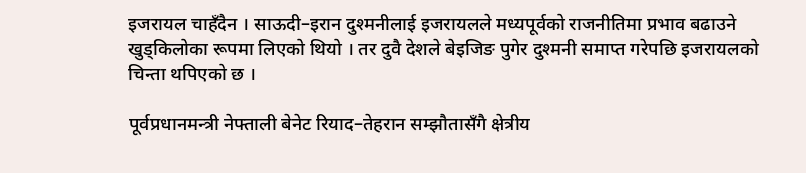इजरायल चाहँदैन । साऊदी–इरान दुश्मनीलाई इजरायलले मध्यपूर्वको राजनीतिमा प्रभाव बढाउने खुड्किलोका रूपमा लिएको थियो । तर दुवै देशले बेइजिङ पुगेर दुश्मनी समाप्त गरेपछि इजरायलको चिन्ता थपिएको छ ।

पूर्वप्रधानमन्त्री नेफ्ताली बेनेट रियाद–तेहरान सम्झौतासँगै क्षेत्रीय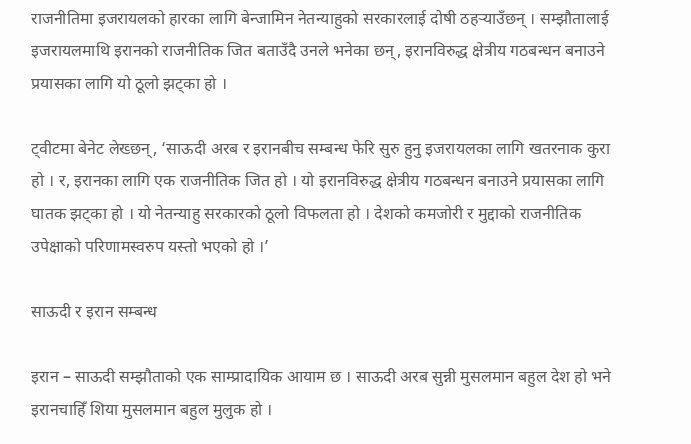राजनीतिमा इजरायलको हारका लागि बेन्जामिन नेतन्याहुको सरकारलाई दोषी ठहर्‍याउँछन् । सम्झौतालाई इजरायलमाथि इरानको राजनीतिक जित बताउँदै उनले भनेका छन्, इरानविरुद्ध क्षेत्रीय गठबन्धन बनाउने प्रयासका लागि यो ठूलो झट्का हो ।

ट्वीटमा बेनेट लेख्छन्, ‘साऊदी अरब र इरानबीच सम्बन्ध फेरि सुरु हुनु इजरायलका लागि खतरनाक कुरा हो । र, इरानका लागि एक राजनीतिक जित हो । यो इरानविरुद्ध क्षेत्रीय गठबन्धन बनाउने प्रयासका लागि घातक झट्का हो । यो नेतन्याहु सरकारको ठूलो विफलता हो । देशको कमजोरी र मुद्दाको राजनीतिक उपेक्षाको परिणामस्वरुप यस्तो भएको हो ।’

साऊदी र इरान सम्बन्ध

इरान – साऊदी सम्झौताको एक साम्प्रादायिक आयाम छ । साऊदी अरब सुन्नी मुसलमान बहुल देश हो भने इरानचाहिँ शिया मुसलमान बहुल मुलुक हो ।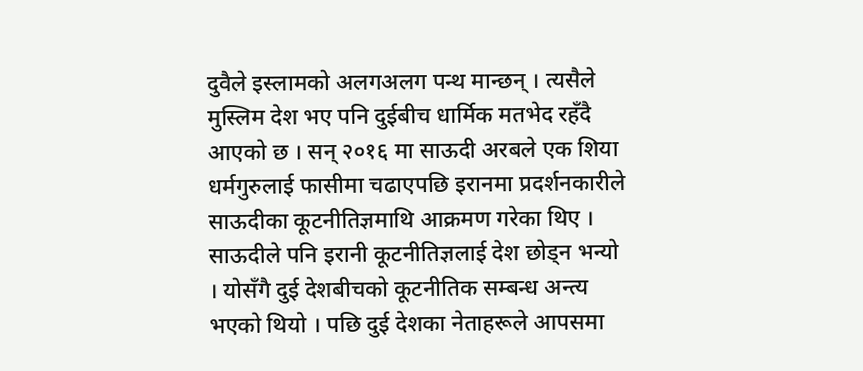दुवैले इस्लामको अलगअलग पन्थ मान्छन् । त्यसैले मुस्लिम देश भए पनि दुईबीच धार्मिक मतभेद रहँदै आएको छ । सन् २०१६ मा साऊदी अरबले एक शिया धर्मगुरुलाई फासीमा चढाएपछि इरानमा प्रदर्शनकारीले साऊदीका कूटनीतिज्ञमाथि आक्रमण गरेका थिए । साऊदीले पनि इरानी कूटनीतिज्ञलाई देश छोड्न भन्यो । योसँगै दुई देशबीचको कूटनीतिक सम्बन्ध अन्त्य भएको थियो । पछि दुई देशका नेताहरूले आपसमा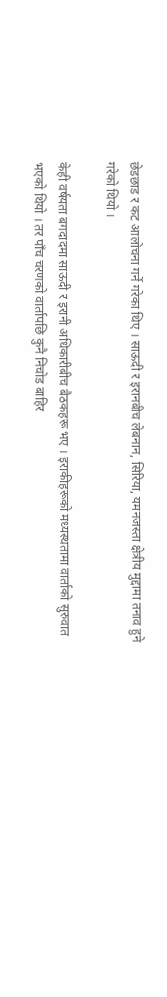छेडछाड र कट आलोचना गर्ने गरेका थिए । साऊदी र इरानबीच लेबनान, सिरिया, यमनजस्ता क्षेत्रीय मुद्दामा तनाव हुने गरेको थियो ।

केही वर्षयता बगदादमा साऊदी र इरानी अधिकारीबीच बैठकहरू भए । इराकीहरूको मध्यस्थतामा वार्ताको सुरुवात भएको थियो । तर पाँच चरणको वार्तापछि कुनै निचोड बाहिर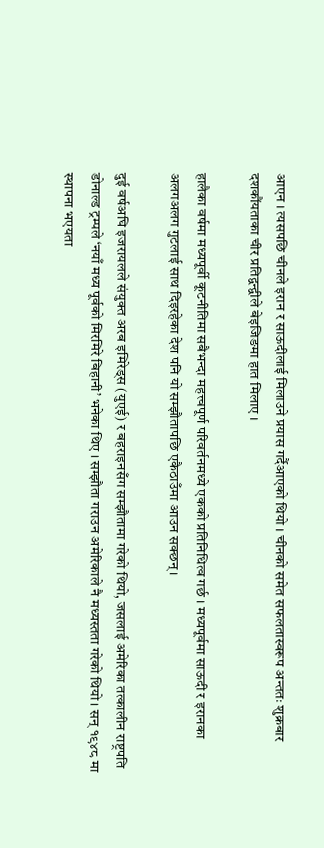आएन । त्यसपछि चीनले इरान र साऊदीलाई मिलाउने प्रयास गर्दैआएको थियो । चीनको समेत सफलतास्वरूप अन्ततः शुक्रबार दशकौंयताका चीर प्रतिद्वन्द्वीले बेइजिङमा हात मिलाए ।

हालैका वर्षमा मध्यपूर्वी कूटनीतिमा सबैभन्दा महत्त्वपूर्ण परिवर्तनमध्ये एकको प्रतिनिधित्व गर्छ । मध्यपूर्वमा साऊदी र इरानका अलगअलग गुटलाई साथ दिइरहेका देश पनि यो सम्झौतापछि एकैठाउँमा आउन सक्छन् ।

दुई वर्षअघि इजरायलले संयुक्त अरब इमिरेड्स (युएई) र बहराइनसँग सम्झौतामा गरेको थियो, जसलाई अमेरिका तत्कालीन राष्ट्रपति डोनाल्ड ट्रम्पले ‘नयाँ मध्य पूर्वको मिरमिरे बिहानी’ भनेका थिए । सम्झौता गराउन अमेरिकाले नै मध्यस्तता गरेको थियो । सन् १९४८ मा स्थापना भएयता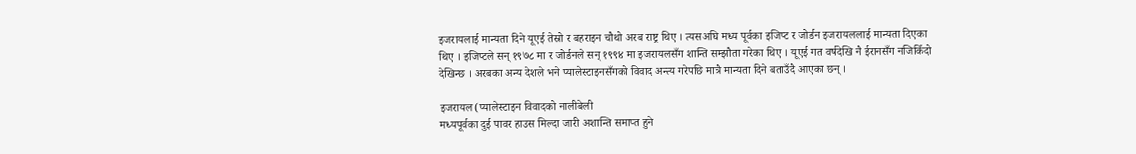इजरायलाई मान्यता दिने यूएई तेस्रो र बहराइन चौथो अरब राष्ट्र थिए । त्यसअघि मध्य पूर्वका इजिप्ट र जोर्डन इजरायललाई मान्यता दिएका थिए । इजिप्टले सन् १९७८ मा र जोर्डनले सन् १९९४ मा इजरायलसँग शान्ति सम्झौता गरेका थिए । यूएई गत वर्षदेखि नै ईरानसँग नजिकिँदो देखिन्छ । अरबका अन्य देशले भने प्यालेस्टाइनसँगको विवाद अन्त्य गरेपछि मात्रै मान्यता दिने बताउँदै आएका छन् ।

इजरायल(प्यालेस्टाइन विवादको नालीबेली
मध्यपूर्वका दुई पावर हाउस मिल्दा जारी अशान्ति समाप्त हुने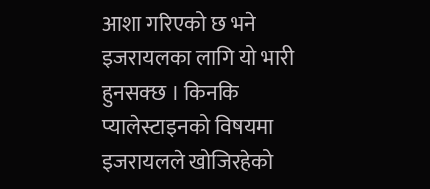आशा गरिएको छ भने इजरायलका लागि यो भारी हुनसक्छ । किनकि प्यालेस्टाइनको विषयमा इजरायलले खोजिरहेको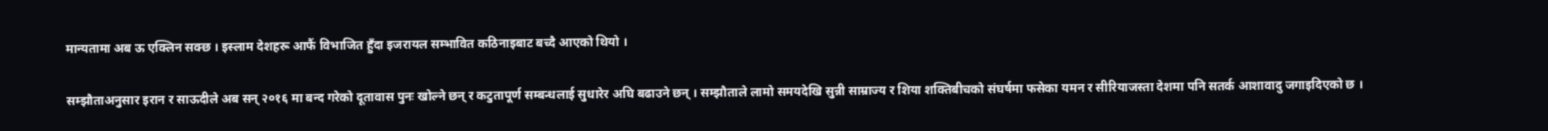मान्यतामा अब ऊ एक्लिन सक्छ । इस्लाम देशहरू आफैं विभाजित हुँदा इजरायल सम्भावित कठिनाइबाट बच्दै आएको थियो ।

सम्झौताअनुसार इरान र साऊदीले अब सन् २०१६ मा बन्द गरेको दूतावास पुनः खोल्ने छन् र कटुतापूर्ण सम्बन्धलाई सुधारेर अघि बढाउने छन् । सम्झौताले लामो समयदेखि सुन्नी साम्राज्य र शिया शक्तिबीचको संघर्षमा फसेका यमन र सीरियाजस्ता देशमा पनि सतर्क आशावादु जगाइदिएको छ ।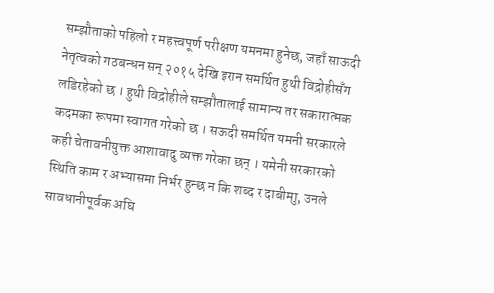सम्झौताको पहिलो र महत्त्वपूर्ण परीक्षण यमनमा हुनेछ, जहाँ साऊदी नेतृत्वको गठबन्धन सन् २०१५ देखि इरान समर्थित हुथी विद्रोहीसँग लडिरहेको छ । हुथी विद्रोहीले सम्झौतालाई सामान्य तर सकारात्मक कदमका रूपमा स्वागत गरेको छ । सऊदी समर्थित यमनी सरकारले कही चेतावनीयुक्त आशावादु व्यक्त गरेका छन् । यमेनी सरकारको स्थिति काम र अभ्यासमा निर्भर हुन्छ न कि शब्द र दाबीमाु, उनले सावधानीपूर्वक अघि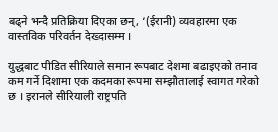बढ्ने भन्दै प्रतिक्रिया दिएका छन्, ‘(ईरानी) व्यवहारमा एक वास्तविक परिवर्तन देख्दासम्म ।

युद्धबाट पीडित सीरियाले समान रूपबाट देशमा बढाइएको तनाव कम गर्ने दिशामा एक कदमका रूपमा सम्झौतालाई स्वागत गरेको छ । इरानले सीरियाली राष्ट्रपति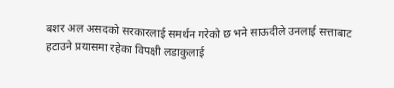बशर अल असदको सरकारलाई समर्थन गरेको छ भने साऊदीले उनलाई सत्ताबाट हटाउने प्रयासमा रहेका विपक्षी लडाकुलाई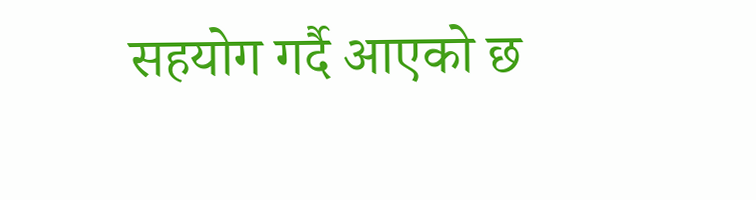सहयोग गर्दै आएको छ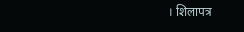। शिलापत्र